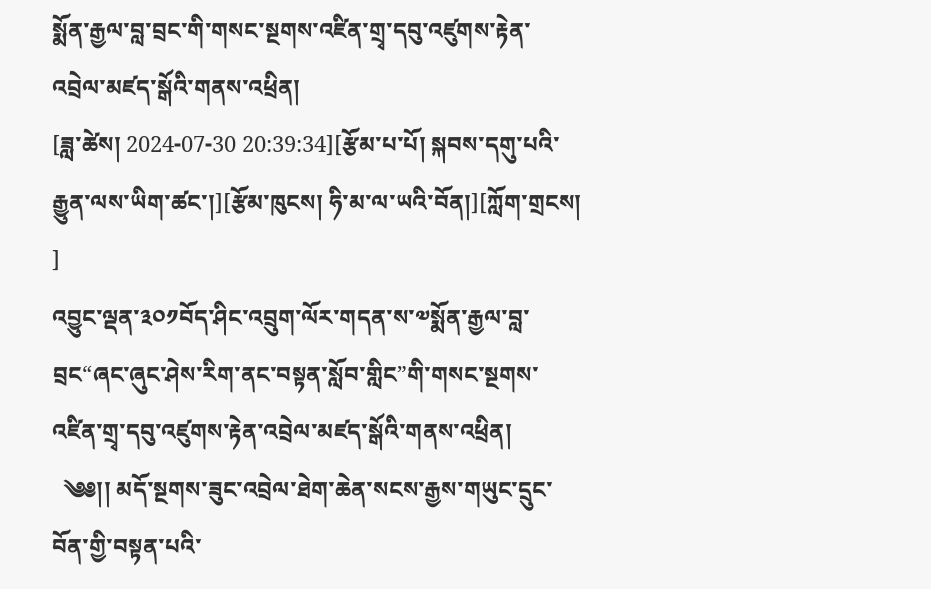སྨོན་རྒྱལ་བླ་བྲང་གི་གསང་སྔགས་འཛིན་གྲྭ་དབུ་འཛུགས་རྟེན་འབྲེལ་མཛད་སྒོའི་གནས་འཕྲིན།
[ཟླ་ཚེས། 2024-07-30 20:39:34][རྩོམ་པ་པོ། སྐབས་དགུ་པའི་རྒྱུན་ལས་ཡིག་ཚང་།][རྩོམ་ཁུངས། ཧི་མ་ལ་ཡའི་བོན།][ཀློག་གྲངས། ]
འབྱུང་ལྡན་༣༠༡བོད་ཤིང་འབྲུག་ལོར་གདན་ས་༧སྨོན་རྒྱལ་བླ་བྲང“ཞང་ཞུང་ཤེས་རིག་ནང་བསྟན་སློབ་གླིང”གི་གསང་སྔགས་འཛིན་གྲྭ་དབུ་འཛུགས་རྟེན་འབྲེལ་མཛད་སྒོའི་གནས་འཕྲིན།
  ༄༅།། མདོ་སྔགས་ཟུང་འབྲེལ་ཐེག་ཆེན་སངས་རྒྱས་གཡུང་དྲུང་བོན་གྱི་བསྟན་པའི་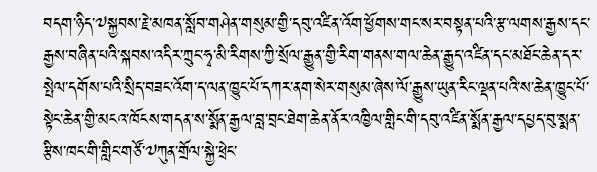བདག་ཉིད་༧སྐྱབས་རྗེ་མཁན་སློབ་གཤེན་གསུམ་གྱི་དབུ་འཛིན་འོག་ཕྱོགས་གང་སར་བསྟན་པའི་རྩ་ལགས་རྒྱས་དང་རྒྱས་བཞིན་པའི་སྐབས་འདིར་ཀྲུང་ཧྭ་མི་རིགས་ཀྱི་སྲོལ་རྒྱུན་གྱི་རིག་གནས་གལ་ཆེན་རྒྱུད་འཛིན་དང་མཐོང་ཆེན་དར་སྤེལ་དགོས་པའི་སྲིད་བཟང་འོག་ད་ལན་ཁྱུང་པོ་དཀར་ནག་སེར་གསུམ་ཞེས་ལོ་རྒྱུས་ཡུན་རིང་ལྡན་པའི་ས་ཆེན་ཁྱུང་པོ་སྟེང་ཆེན་གྱི་མངའ་ཁོངས་གདན་ས་སྨོན་རྒྱལ་བླ་བྲང་ཐེག་ཆེན་ནོར་འཁྱིལ་གླིང་གི་དབུ་འཛིན་སྨོན་རྒྱལ་དཔྱད་བུ་སྨན་རྩིས་ཁང་གི་གླིང་གཙོ་༧ཀུན་གྲོལ་སྐྱེ་ཕྲེང་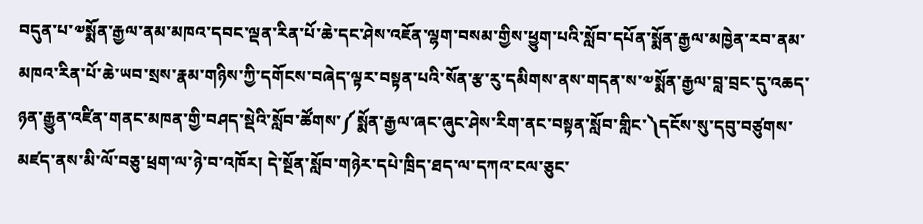བདུན་པ་༧སྨོན་རྒྱལ་ནམ་མཁའ་དབང་ལྡན་རིན་པོ་ཆེ་དང་ཤེས་འཇོན་ལྷག་བསམ་གྱིས་ཕྱུག་པའི་སློབ་དཔོན་སྨོན་རྒྱལ་མཁྱེན་རབ་ནམ་མཁའ་རིན་པོ་ཆེ་ཡབ་སྲས་རྣམ་གཉིས་ཀྱི་དགོངས་བཞེད་ལྟར་བསྟན་པའི་སོན་རྩ་རུ་དམིགས་ནས་གདན་ས་༧སྨོན་རྒྱལ་བླ་བྲང་དུ་འཆད་ཉན་རྒྱུན་འཛིན་གནང་མཁན་གྱི་བཤད་སྡེའི་སློབ་ཚོགས་༼སྨོན་རྒྱལ་ཞང་ཞུང་ཤེས་རིག་ནང་བསྟན་སློབ་གླིང་༽དངོས་སུ་དབུ་བཙུགས་མཛད་ནས་མི་ལོ་བཅུ་ཕྲག་ལ་ཉེ་བ་འཁོར། དེ་སྔོན་སློབ་གཉེར་དཔེ་ཁྲིད་ཐད་ལ་དཀའ་ངལ་ཅུང་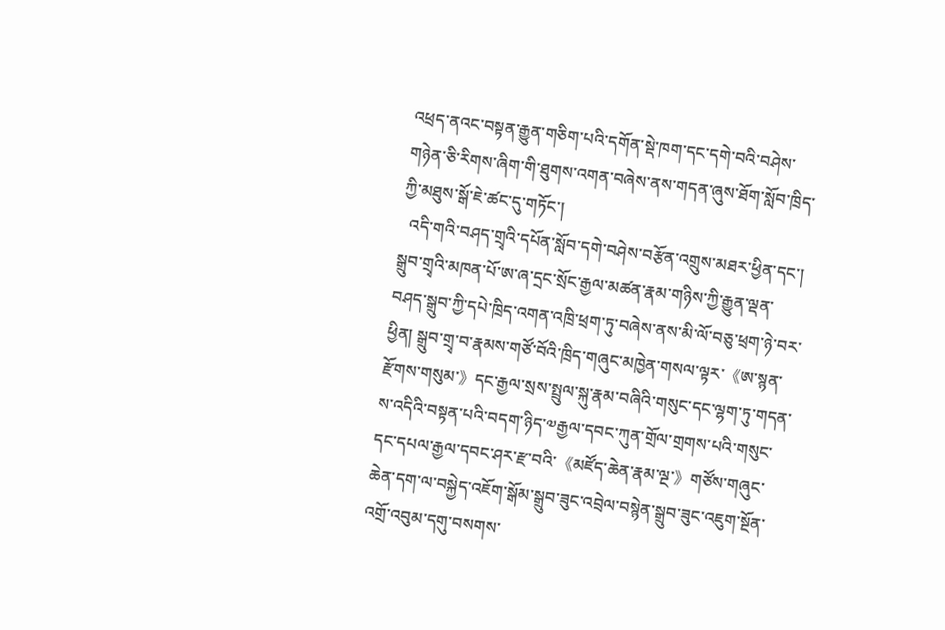འཕྲད་ནའང་བསྟན་རྒྱུན་གཅིག་པའི་དགོན་སྡེ་ཁག་དང་དགེ་བའི་བཤེས་གཉེན་ཅི་རིགས་ཞིག་གི་ཐུགས་འགན་བཞེས་ནས་གདན་ཞུས་ཐོག་སློབ་ཁྲིད་ཀྱི་མཐུས་སྒོ་ཇེ་ཚང་དུ་གཏོང་།
  འདི་གའི་བཤད་གྲྭའི་དཔོན་སློབ་དགེ་བཤེས་བརྩོན་འགྲུས་མཐར་ཕྱིན་དང་། སྒྲུབ་གྲྭའི་མཁན་པོ་ཨ་ཞ་དྲང་སྲོང་རྒྱལ་མཚན་རྣམ་གཉིས་ཀྱི་རྒྱུན་ལྡན་བཤད་སྒྲུབ་ཀྱི་དཔེ་ཁྲིད་འགན་འཁྲི་ཕྲག་ཏུ་བཞེས་ནས་མི་ལོ་བཅུ་ཕྲག་ཉེ་བར་ཕྱིན། སྒྲུབ་གྲྭ་བ་རྣམས་གཙོ་བོའི་ཁྲིད་གཞུང་མཁྱེན་གསལ་ལྟར་《ཨ་སྙན་རྫོགས་གསུམ་》དང་རྒྱལ་སྲས་སྤྲུལ་སྐུ་རྣམ་བཞིའི་གསུང་དང་ལྷག་ཏུ་གདན་ས་འདིའི་བསྟན་པའི་བདག་ཉིད་༧རྒྱལ་དབང་ཀུན་གྲོལ་གྲགས་པའི་གསུང་དང་དཔལ་རྒྱལ་དབང་ཤར་རྫ་བའི་《མཛོད་ཆེན་རྣམ་ལྔ་》གཙོས་གཞུང་ཆེན་དག་ལ་བསྐྱེད་འཇོག་སྒོམ་སྒྲུབ་ཟུང་འབྲེལ་བསྙེན་སྒྲུབ་ཟུང་འཇུག་སྔོན་འགྲོ་འབུམ་དགུ་བསགས་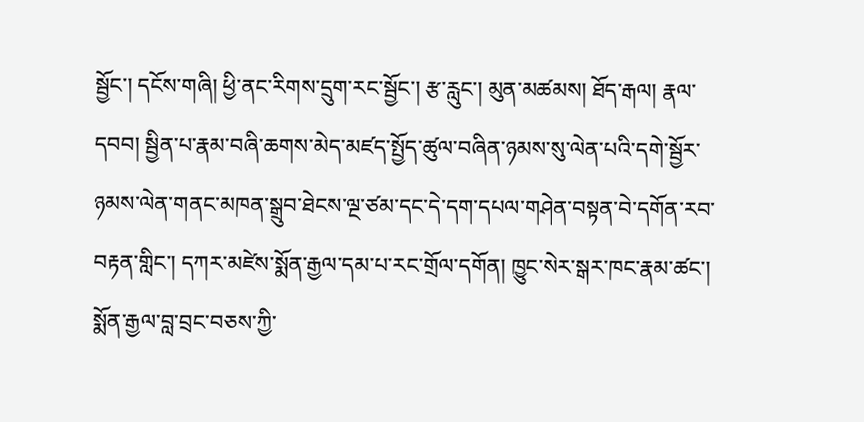སྦྱོང་། དངོས་གཞི། ཕྱི་ནང་རིགས་དྲུག་རང་སྦྱོང་། རྩ་རླུང་། མུན་མཚམས། ཐོད་རྒལ། རྣལ་དབབ། སྦྱིན་པ་རྣམ་བཞི་ཆགས་མེད་མཛད་སྤྱོད་ཚུལ་བཞིན་ཉམས་སུ་ལེན་པའི་དགེ་སྦྱོར་ཉམས་ལེན་གནང་མཁན་སྒྲུབ་ཐེངས་ལྔ་ཙམ་དང་དེ་དག་དཔལ་གཤེན་བསྟན་བེ་དགོན་རབ་བརྟན་གླིང་། དཀར་མཛེས་སྨོན་རྒྱལ་དམ་པ་རང་གྲོལ་དགོན། ཁྱུང་སེར་སྒར་ཁང་རྣམ་ཚང་། སྨོན་རྒྱལ་བླ་བྲང་བཅས་ཀྱི་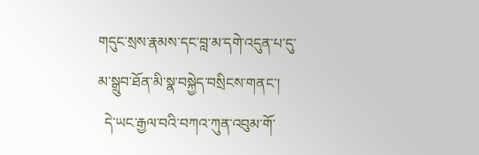གདུང་སྲས་རྣམས་དང་བླ་མ་དགེ་འདུན་པ་དུ་མ་སྒྲུབ་ཐོན་མི་སྣ་བསྐྱེད་བསྲིངས་གནང་།
  དེ་ཡང་རྒྱལ་བའི་བཀའ་ཀུན་འབུམ་གོ་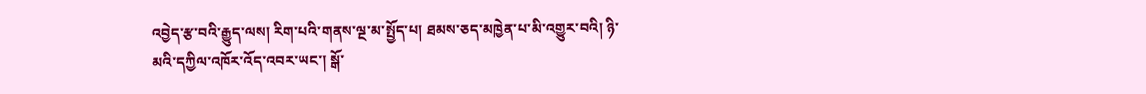འབྱེད་རྩ་བའི་རྒྱུད་ལས། རིག་པའི་གནས་ལྔ་མ་སྤྱོད་པ། ཐམས་ཅད་མཁྱེན་པ་མི་འགྱུར་བའི། ཉི་མའི་དཀྱིལ་འཁོར་འོད་འབར་ཡང་། སྒོ་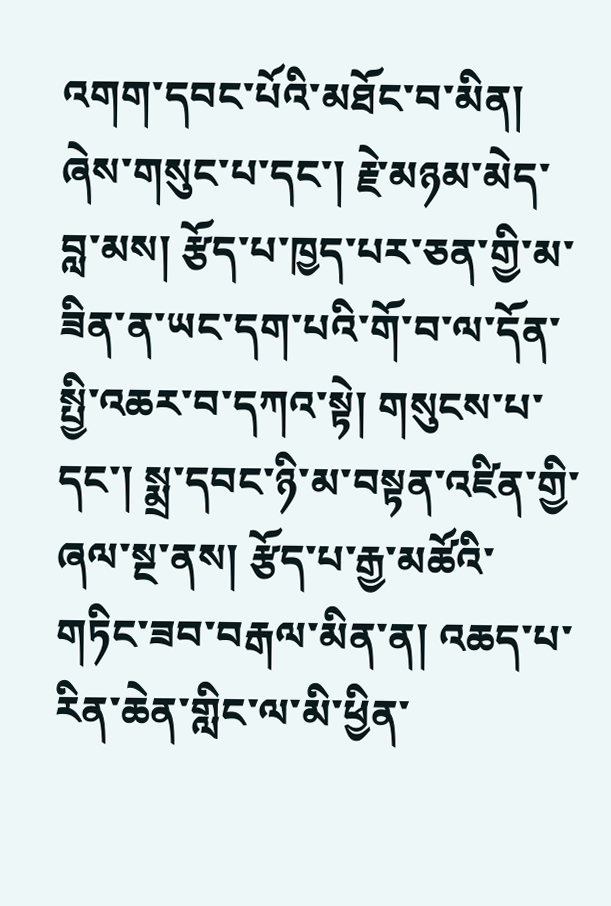འགག་དབང་པོའི་མཐོང་བ་མིན། ཞེས་གསུང་པ་དང་། རྗེ་མཉམ་མེད་བླ་མས། རྩོད་པ་ཁྱད་པར་ཅན་གྱི་མ་ཟིན་ན་ཡང་དག་པའི་གོ་བ་ལ་དོན་སྤྱི་འཆར་བ་དཀའ་སྟེ། གསུངས་པ་དང་། སྨྲ་དབང་ཉི་མ་བསྟན་འཛིན་གྱི་ཞལ་སྔ་ནས། རྩོད་པ་རྒྱ་མཚོའི་གཏིང་ཟབ་བརྒལ་མིན་ན། འཆད་པ་རིན་ཆེན་གླིང་ལ་མི་ཕྱིན་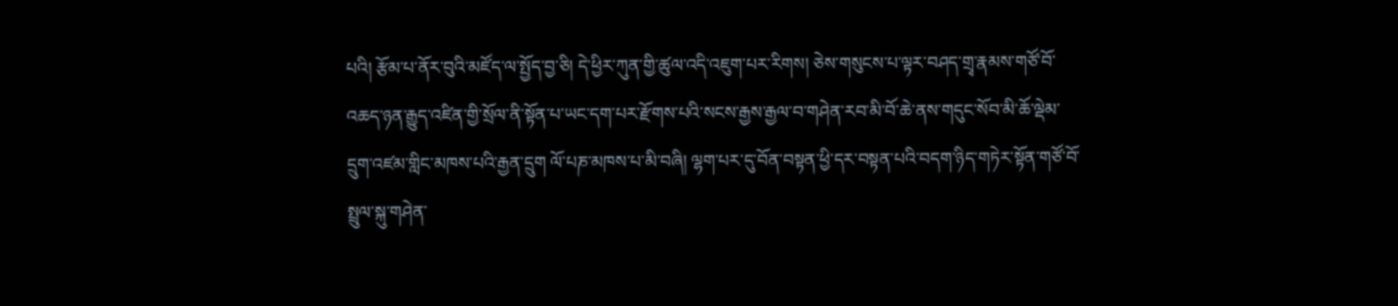པའི། རྩོམ་པ་ནོར་བུའི་མཛོད་ལ་སྤྱོད་བྱ་ཅི། དེ་ཕྱིར་ཀུན་གྱི་ཚུལ་འདི་འཇུག་པར་རིགས། ཅེས་གསུངས་པ་ལྟར་བཤད་གྲྭ་རྣམས་གཙོ་བོ་འཆད་ཉན་རྒྱུད་འཛིན་གྱི་སྲོལ་ནི་སྟོན་པ་ཡང་དག་པར་རྫོགས་པའི་སངས་རྒྱས་རྒྱལ་བ་གཤེན་རབ་མི་བོ་ཆེ་ནས་གདུང་སོབ་མི་ཆོ་ལྡེམ་དྲུག་འཛམ་གླིང་མཁས་པའི་རྒྱན་དྲུག ལོ་པཎ་མཁས་པ་མི་བཞི། ལྷག་པར་དུ་བོན་བསྟན་ཕྱི་དར་བསྟན་པའི་བདག་ཉིད་གཏེར་སྟོན་གཙོ་བོ་སྤྲུལ་སྐུ་གཤེན་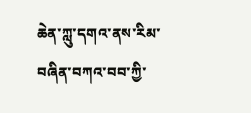ཆེན་ཀླུ་དགའ་ནས་རིམ་བཞིན་བཀའ་བབ་ཀྱི་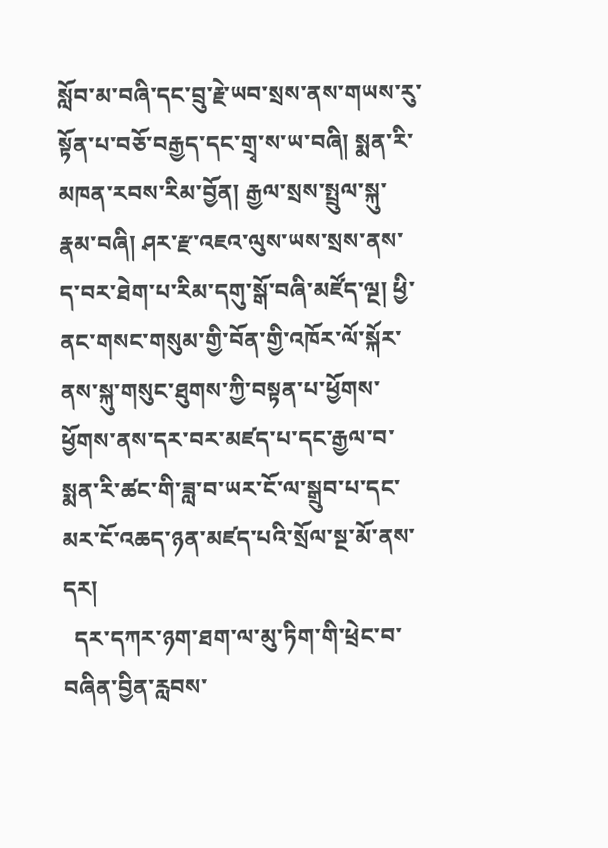སློབ་མ་བཞི་དང་བྲུ་རྗེ་ཡབ་སྲས་ནས་གཡས་རུ་སྟོན་པ་བཅོ་བརྒྱད་དང་གྲྭ་ས་ཡ་བཞི། སྨན་རི་མཁན་རབས་རིམ་བྱོན། རྒྱལ་སྲས་སྤྲུལ་སྐུ་རྣམ་བཞི། ཤར་རྫ་འཇའ་ལུས་ཡས་སྲས་ནས་ད་བར་ཐེག་པ་རིམ་དགུ་སྒོ་བཞི་མཛོད་ལྔ། ཕྱི་ནང་གསང་གསུམ་གྱི་བོན་གྱི་འཁོར་ལོ་སྐོར་ནས་སྐུ་གསུང་ཐུགས་ཀྱི་བསྟན་པ་ཕྱོགས་ཕྱོགས་ནས་དར་བར་མཛད་པ་དང་རྒྱལ་བ་སྨན་རི་ཚང་གི་ཟླ་བ་ཡར་ངོ་ལ་སྒྲུབ་པ་དང་མར་ངོ་འཆད་ཉན་མཛད་པའི་སྲོལ་སྔ་མོ་ནས་དར།
  དར་དཀར་ཉག་ཐག་ལ་མུ་ཏིག་གི་ཕྲེང་བ་བཞིན་བྱིན་རླབས་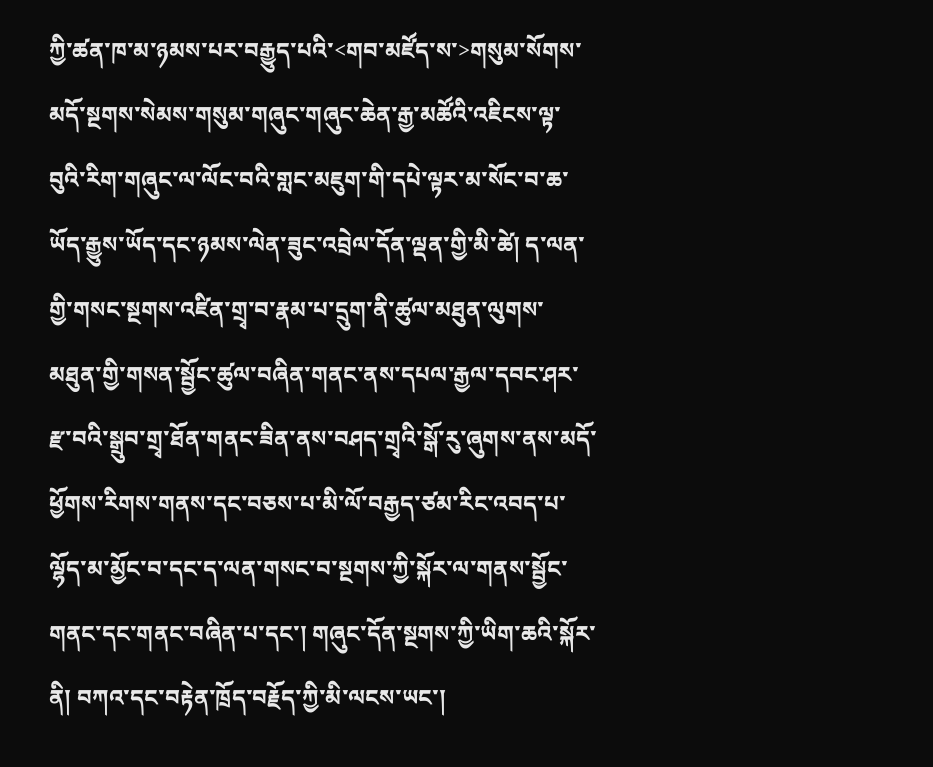ཀྱི་ཚན་ཁ་མ་ཉམས་པར་བརྒྱུད་པའི་<གབ་མཛོད་ས་>གསུམ་སོགས་མདོ་སྔགས་སེམས་གསུམ་གཞུང་གཞུང་ཆེན་རྒྱ་མཚོའི་འཇིངས་ལྟ་བུའི་རིག་གཞུང་ལ་ལོང་བའི་གླང་མཇུག་གི་དཔེ་ལྟར་མ་སོང་བ་ཆ་ཡོད་རྒྱུས་ཡོད་དང་ཉམས་ལེན་ཟུང་འབྲེལ་དོན་ལྡན་གྱི་མི་ཚེ། ད་ལན་གྱི་གསང་སྔགས་འཛིན་གྲྭ་བ་རྣམ་པ་དྲུག་ནི་ཚུལ་མཐུན་ལུགས་མཐུན་གྱི་གསན་སྦྱོང་ཚུལ་བཞིན་གནང་ནས་དཔལ་རྒྱལ་དབང་ཤར་རྫ་བའི་སྒྲུབ་གྲྭ་ཐོན་གནང་ཟིན་ནས་བཤད་གྲྭའི་སྒོ་རུ་ཞུགས་ནས་མདོ་ཕྱོགས་རིགས་གནས་དང་བཅས་པ་མི་ལོ་བརྒྱད་ཙམ་རིང་འབད་པ་ལྷོད་མ་མྱོང་བ་དང་ད་ལན་གསང་བ་སྔགས་ཀྱི་སྐོར་ལ་གནས་སྦྱོང་གནང་དང་གནང་བཞིན་པ་དང་། གཞུང་དོན་སྔགས་ཀྱི་ཡིག་ཆའི་སྐོར་ནི། བཀའ་དང་བརྟེན་ཁྲོད་བརྗོད་ཀྱི་མི་ལངས་ཡང་།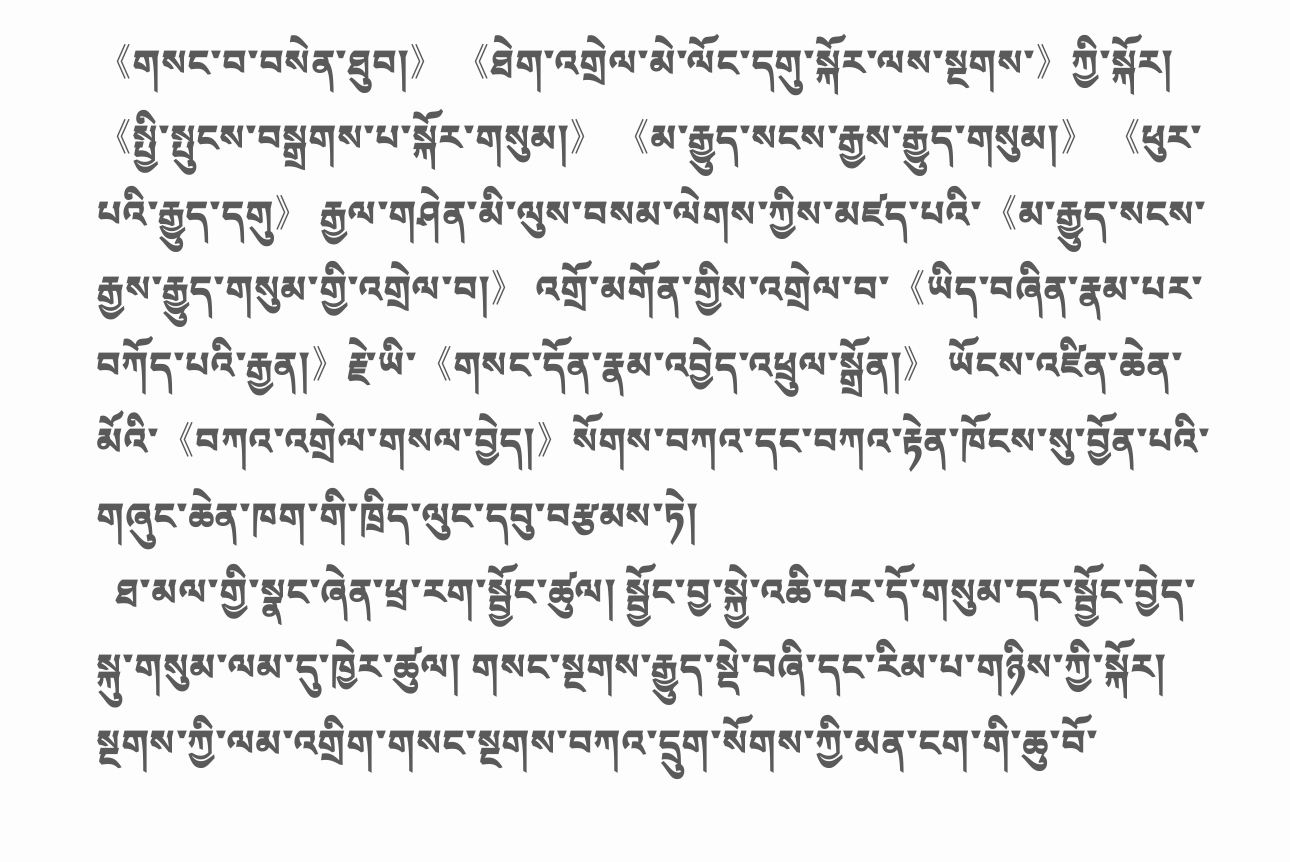《གསང་བ་བསེན་ཐུབ།》 《ཐེག་འགྲེལ་མེ་ལོང་དགུ་སྐོར་ལས་སྔགས་》ཀྱི་སྐོར། 《སྤྱི་སྤུངས་བསྒྲགས་པ་སྐོར་གསུམ།》 《མ་རྒྱུད་སངས་རྒྱས་རྒྱུད་གསུམ།》 《ཕུར་པའི་རྒྱུད་དགུ》 རྒྱལ་གཤེན་མི་ལུས་བསམ་ལེགས་ཀྱིས་མཛད་པའི་《མ་རྒྱུད་སངས་རྒྱས་རྒྱུད་གསུམ་གྱི་འགྲེལ་བ།》 འགྲོ་མགོན་གྱིས་འགྲེལ་བ་《ཡིད་བཞིན་རྣམ་པར་བཀོད་པའི་རྒྱན།》རྗེ་ཡི་《གསང་དོན་རྣམ་འབྱེད་འཕྲུལ་སྒྲོན།》 ཡོངས་འཛིན་ཆེན་མོའི་《བཀའ་འགྲེལ་གསལ་བྱེད།》སོགས་བཀའ་དང་བཀའ་རྟེན་ཁོངས་སུ་བྱོན་པའི་གཞུང་ཆེན་ཁག་གི་ཁྲིད་ལུང་དབུ་བརྩམས་ཏེ།
  ཐ་མལ་གྱི་སྣང་ཞེན་ཕྲ་རག་སྦྱོང་ཚུལ། སྦྱོང་བྱ་སྐྱེ་འཆི་བར་དོ་གསུམ་དང་སྦྱོང་བྱེད་སྐུ་གསུམ་ལམ་དུ་ཁྱེར་ཚུལ། གསང་སྔགས་རྒྱུད་སྡེ་བཞི་དང་རིམ་པ་གཉིས་ཀྱི་སྐོར། སྔགས་ཀྱི་ལམ་འགྲིག་གསང་སྔགས་བཀའ་དྲུག་སོགས་ཀྱི་མན་ངག་གི་ཆུ་བོ་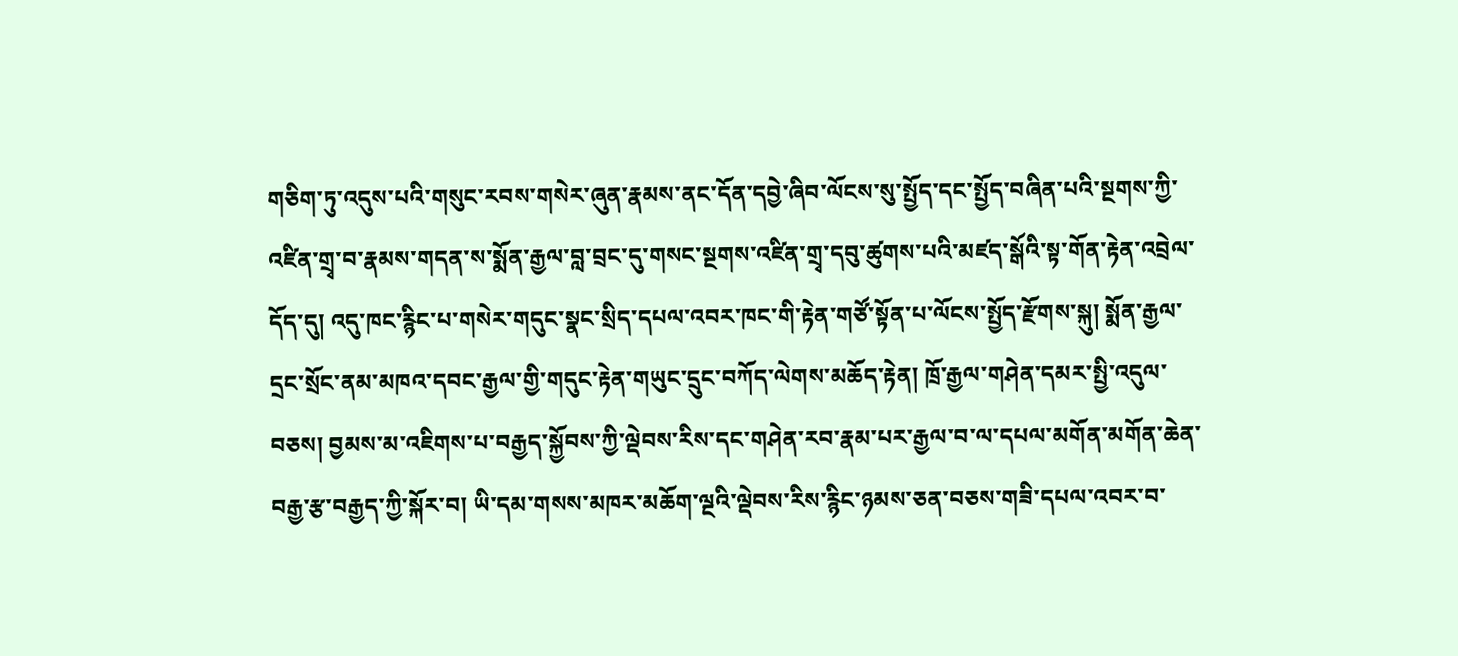གཅིག་ཏུ་འདུས་པའི་གསུང་རབས་གསེར་ཞུན་རྣམས་ནང་དོན་དབྱེ་ཞིབ་ལོངས་སུ་སྤྱོད་དང་སྤྱོད་བཞིན་པའི་སྔགས་ཀྱི་འཛིན་གྲྭ་བ་རྣམས་གདན་ས་སྨོན་རྒྱལ་བླ་བྲང་དུ་གསང་སྔགས་འཛིན་གྲྭ་དབུ་ཚུགས་པའི་མཛད་སྒོའི་སྟ་གོན་རྟེན་འབྲེལ་དོད་དུ། འདུ་ཁང་རྙིང་པ་གསེར་གདུང་སྣང་སྲིད་དཔལ་འབར་ཁང་གི་རྟེན་གཙོ་སྟོན་པ་ལོངས་སྤྱོད་རྫོགས་སྐུ། སྨོན་རྒྱལ་དྲང་སྲོང་ནམ་མཁའ་དབང་རྒྱལ་གྱི་གདུང་རྟེན་གཡུང་དྲུང་བཀོད་ལེགས་མཆོད་རྟེན། ཁྲོ་རྒྱལ་གཤེན་དམར་སྤྱི་འདུལ་བཅས། བྱམས་མ་འཇིགས་པ་བརྒྱད་སྐྱོབས་ཀྱི་ལྡེབས་རིས་དང་གཤེན་རབ་རྣམ་པར་རྒྱལ་བ་ལ་དཔལ་མགོན་མགོན་ཆེན་བརྒྱ་རྩ་བརྒྱད་ཀྱི་སྐོར་བ། ཡི་དམ་གསས་མཁར་མཆོག་ལྔའི་ལྡེབས་རིས་རྙིང་ཉམས་ཅན་བཅས་གཟི་དཔལ་འབར་བ་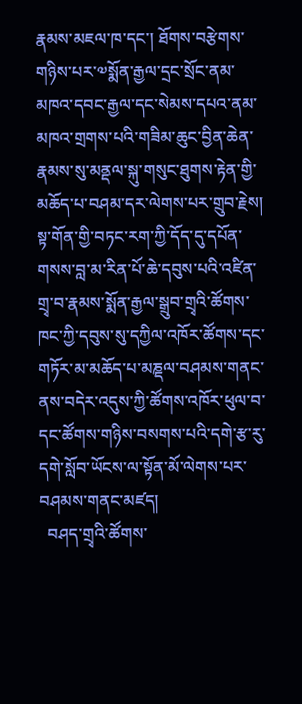རྣམས་མཇལ་ཁ་དང་། ཐོགས་བརྩེགས་གཉིས་པར་༧སྨོན་རྒྱལ་དྲང་སྲོང་ནམ་མཁའ་དབང་རྒྱལ་དང་སེམས་དཔའ་ནམ་མཁའ་གྲགས་པའི་གཟིམ་ཆུང་བྱིན་ཆེན་རྣམས་སུ་མནྡལ་སྐུ་གསུང་ཐུགས་རྟེན་གྱི་མཆོད་པ་བཤམ་དར་ལེགས་པར་གྲུབ་རྗེས། སྟ་གོན་གྱི་བཏང་རག་ཀྱི་དོད་དུ་དཔོན་གསས་བླ་མ་རིན་པོ་ཆེ་དབུས་པའི་འཛིན་གྲྭ་བ་རྣམས་སྨོན་རྒྱལ་སྒྲུབ་གྲྭའི་ཚོགས་ཁང་ཀྱི་དབུས་སུ་དཀྱིལ་འཁོར་ཚོགས་དང་གཏོར་མ་མཆོད་པ་མཎྡལ་བཤམས་གནང་ནས་བདེར་འདུས་ཀྱི་ཚོགས་འཁོར་ཕུལ་བ་དང་ཚོགས་གཉིས་བསགས་པའི་དགེ་རྩ་རུ་དགེ་སློབ་ཡོངས་ལ་སྟོན་མོ་ལེགས་པར་བཤམས་གནང་མཛད།
  བཤད་གྲྭའི་ཚོགས་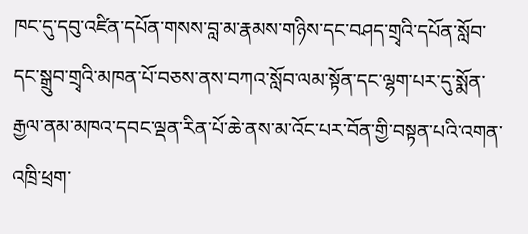ཁང་དུ་དབུ་འཛིན་དཔོན་གསས་བླ་མ་རྣམས་གཉིས་དང་བཤད་གྲྭའི་དཔོན་སློབ་དང་སྒྲུབ་གྲྭའི་མཁན་པོ་བཅས་ནས་བཀའ་སློབ་ལམ་སྟོན་དང་ལྷག་པར་དུ་སྨོན་རྒྱལ་ནམ་མཁའ་དབང་ལྡན་རིན་པོ་ཆེ་ནས་མ་འོང་པར་བོན་གྱི་བསྟན་པའི་འགན་འཁྲི་ཕྲག་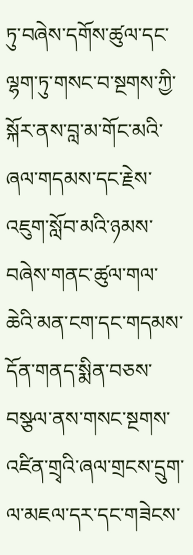ཏུ་བཞེས་དགོས་ཚུལ་དང་ལྷག་ཏུ་གསང་བ་སྔགས་ཀྱི་སྐོར་ནས་བླ་མ་གོང་མའི་ཞལ་གདམས་དང་རྗེས་འཇུག་སློབ་མའི་ཉམས་བཞེས་གནང་ཚུལ་གལ་ཆེའི་མན་ངག་དང་གདམས་དོན་གནད་སྨིན་བཅས་བསྩལ་ནས་གསང་སྔགས་འཛིན་གྲྭའི་ཞལ་གྲངས་དྲུག་ལ་མཇལ་དར་དང་གཟེངས་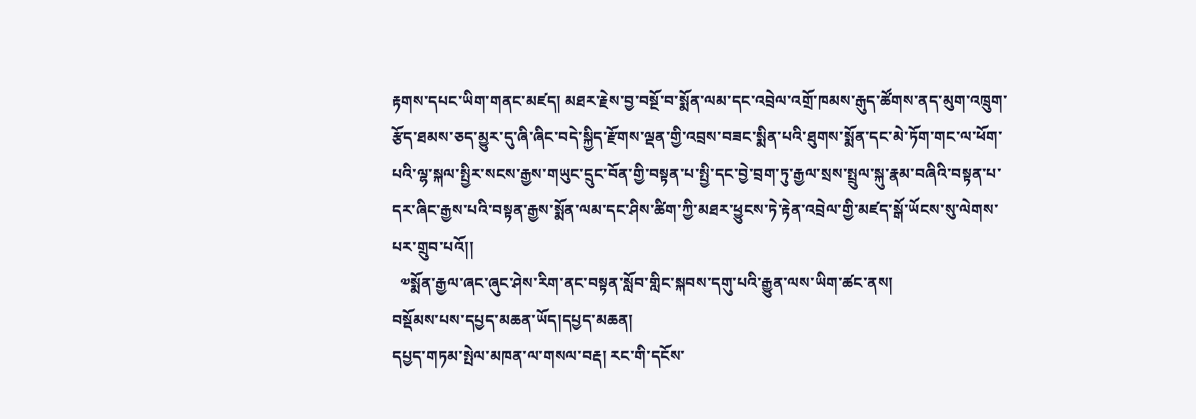རྟགས་དཔང་ཡིག་གནང་མཛད། མཐར་རྗེས་བྱ་བསྔོ་བ་སྨོན་ལམ་དང་འབྲེལ་འགྲོ་ཁམས་རྒུད་ཚོགས་ནད་མུག་འཁྲུག་རྩོད་ཐམས་ཅད་མྱུར་དུ་ཞི་ཞིང་བདེ་སྐྱིད་རྫོགས་ལྡན་གྱི་འབྲས་བཟང་སྨིན་པའི་ཐུགས་སྨོན་དང་མེ་ཏོག་གང་ལ་ཕོག་པའི་ལྷ་སྐལ་སྤྱིར་སངས་རྒྱས་གཡུང་དྲུང་བོན་གྱི་བསྟན་པ་སྤྱི་དང་བྱེ་བྲག་ཏུ་རྒྱལ་སྲས་སྤྲུལ་སྐུ་རྣམ་བཞིའི་བསྟན་པ་དར་ཞིང་རྒྱས་པའི་བསྟན་རྒྱས་སྨོན་ལམ་དང་ཤིས་ཚིག་ཀྱི་མཐར་ཕྱུངས་ཏེ་རྟེན་འབྲེལ་གྱི་མཛད་སྒོ་ཡོངས་སུ་ལེགས་པར་གྲུབ་པའོ།།
  ༧སྨོན་རྒྱལ་ཞང་ཞུང་ཤེས་རིག་ནང་བསྟན་སློབ་གླིང་སྐབས་དགུ་པའི་རྒྱུན་ལས་ཡིག་ཚང་ནས།
བསྡོམས་པས་དཔྱད་མཆན་ཡོད།དཔྱད་མཆན།
དཔྱད་གཏམ་སྤེལ་མཁན་ལ་གསལ་བརྡ། རང་གི་དངོས་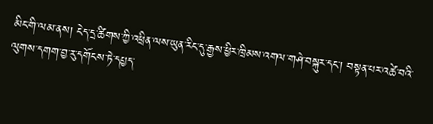མིང་གི་ལམ་ནས། ངེད་དྲ་ཚིགས་ཀྱི་འཕྲིན་ལས་ཡུན་རིང་དུ་རྒྱས་ཕྱིར་ཁྲིམས་འགལ་གཤེ་བསྐུར་དང་། བསྟན་པར་འཚེ་བའི་ལུགས་དགག་བྱ་རུ་དགོངས་ཏེ་དཔྱད་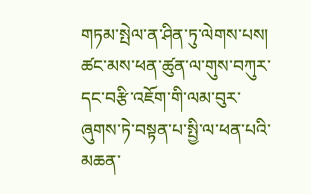གཏམ་སྤེལ་ན་ཤིན་ཏུ་ལེགས་པས། ཚང་མས་ཕན་ཚུན་ལ་གུས་བཀུར་དང་བརྩི་འཇོག་གི་ལམ་བུར་ཞུགས་ཏེ་བསྟན་པ་སྤྱི་ལ་ཕན་པའི་མཆན་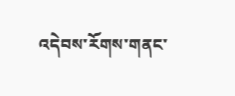འདེབས་རོགས་གནང་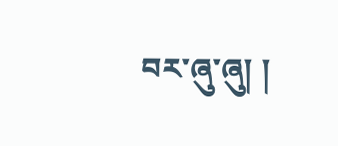བར་ཞུ་ཞུ། །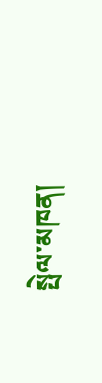སྤེལ་མཁན།